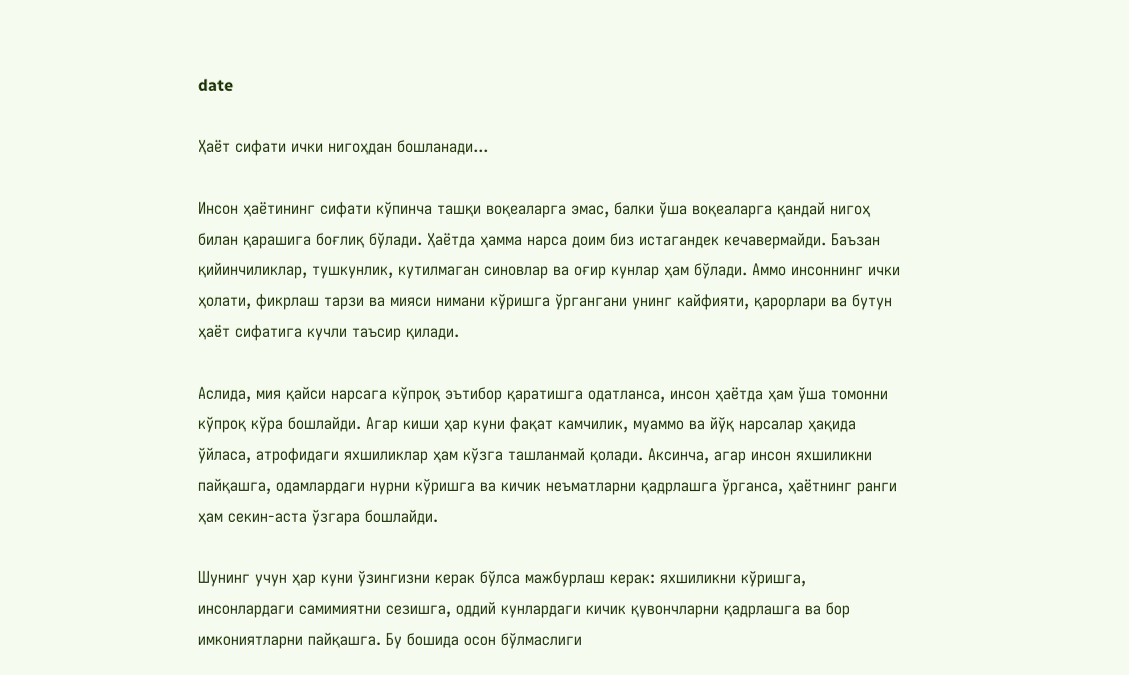date

Ҳаёт сифати ички нигоҳдан бошланади...

Инсон ҳаётининг сифати кўпинча ташқи воқеаларга эмас, балки ўша воқеаларга қандай нигоҳ билан қарашига боғлиқ бўлади. Ҳаётда ҳамма нарса доим биз истагандек кечавермайди. Баъзан қийинчиликлар, тушкунлик, кутилмаган синовлар ва оғир кунлар ҳам бўлади. Аммо инсоннинг ички ҳолати, фикрлаш тарзи ва мияси нимани кўришга ўргангани унинг кайфияти, қарорлари ва бутун ҳаёт сифатига кучли таъсир қилади.

Аслида, мия қайси нарсага кўпроқ эътибор қаратишга одатланса, инсон ҳаётда ҳам ўша томонни кўпроқ кўра бошлайди. Агар киши ҳар куни фақат камчилик, муаммо ва йўқ нарсалар ҳақида ўйласа, атрофидаги яхшиликлар ҳам кўзга ташланмай қолади. Аксинча, агар инсон яхшиликни пайқашга, одамлардаги нурни кўришга ва кичик неъматларни қадрлашга ўрганса, ҳаётнинг ранги ҳам секин-аста ўзгара бошлайди.

Шунинг учун ҳар куни ўзингизни керак бўлса мажбурлаш керак: яхшиликни кўришга, инсонлардаги самимиятни сезишга, оддий кунлардаги кичик қувончларни қадрлашга ва бор имкониятларни пайқашга. Бу бошида осон бўлмаслиги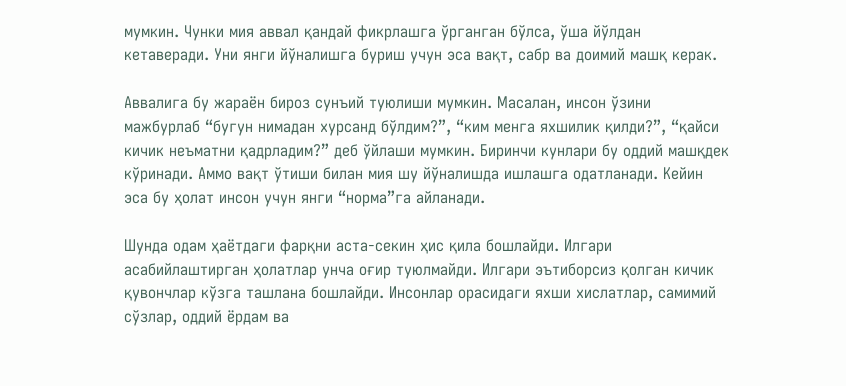мумкин. Чунки мия аввал қандай фикрлашга ўрганган бўлса, ўша йўлдан кетаверади. Уни янги йўналишга буриш учун эса вақт, сабр ва доимий машқ керак.

Аввалига бу жараён бироз сунъий туюлиши мумкин. Масалан, инсон ўзини мажбурлаб “бугун нимадан хурсанд бўлдим?”, “ким менга яхшилик қилди?”, “қайси кичик неъматни қадрладим?” деб ўйлаши мумкин. Биринчи кунлари бу оддий машқдек кўринади. Аммо вақт ўтиши билан мия шу йўналишда ишлашга одатланади. Кейин эса бу ҳолат инсон учун янги “норма”га айланади.

Шунда одам ҳаётдаги фарқни аста-секин ҳис қила бошлайди. Илгари асабийлаштирган ҳолатлар унча оғир туюлмайди. Илгари эътиборсиз қолган кичик қувончлар кўзга ташлана бошлайди. Инсонлар орасидаги яхши хислатлар, самимий сўзлар, оддий ёрдам ва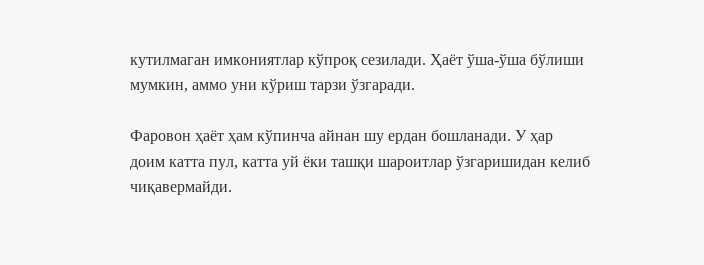кутилмаган имкониятлар кўпроқ сезилади. Ҳаёт ўша-ўша бўлиши мумкин, аммо уни кўриш тарзи ўзгаради.

Фаровон ҳаёт ҳам кўпинча айнан шу ердан бошланади. У ҳар доим катта пул, катта уй ёки ташқи шароитлар ўзгаришидан келиб чиқавермайди.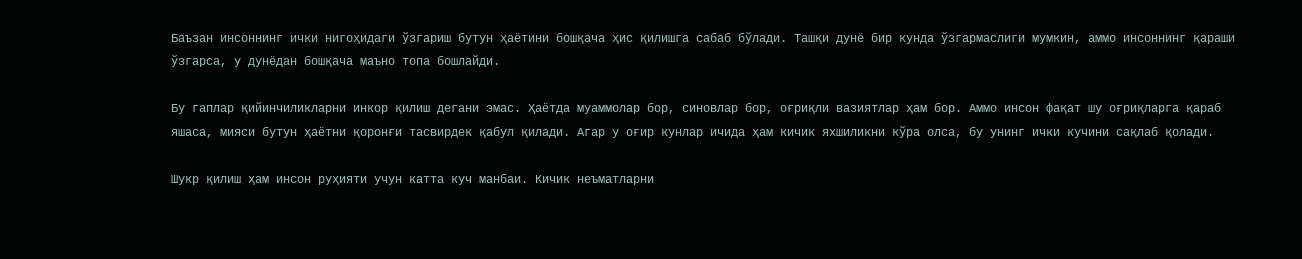Баъзан инсоннинг ички нигоҳидаги ўзгариш бутун ҳаётини бошқача ҳис қилишга сабаб бўлади. Ташқи дунё бир кунда ўзгармаслиги мумкин, аммо инсоннинг қараши ўзгарса, у дунёдан бошқача маъно топа бошлайди.

Бу гаплар қийинчиликларни инкор қилиш дегани эмас. Ҳаётда муаммолар бор, синовлар бор, оғриқли вазиятлар ҳам бор. Аммо инсон фақат шу оғриқларга қараб яшаса, мияси бутун ҳаётни қоронғи тасвирдек қабул қилади. Агар у оғир кунлар ичида ҳам кичик яхшиликни кўра олса, бу унинг ички кучини сақлаб қолади.

Шукр қилиш ҳам инсон руҳияти учун катта куч манбаи. Кичик неъматларни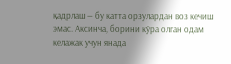қадрлаш — бу катта орзулардан воз кечиш эмас. Аксинча, борини кўра олган одам келажак учун янада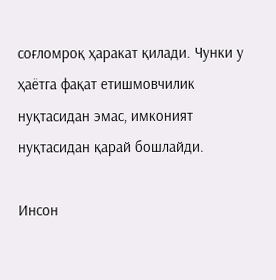соғломроқ ҳаракат қилади. Чунки у ҳаётга фақат етишмовчилик нуқтасидан эмас, имконият нуқтасидан қарай бошлайди.

Инсон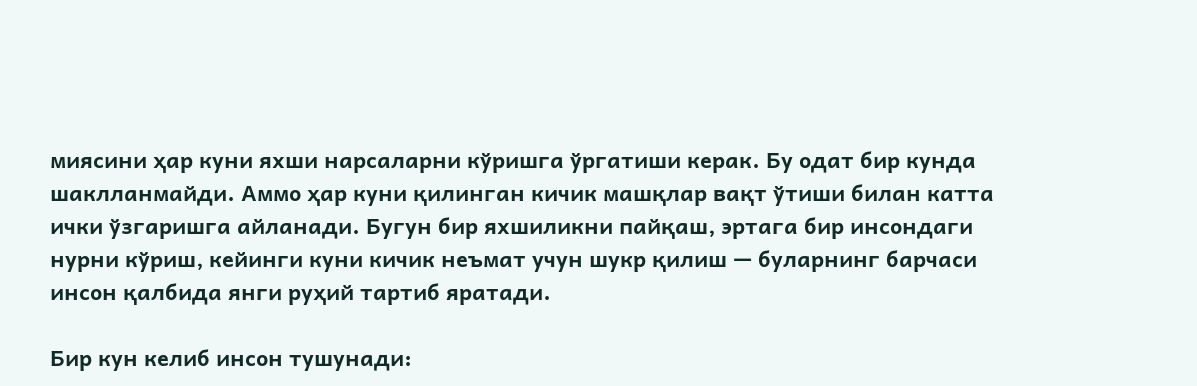миясини ҳар куни яхши нарсаларни кўришга ўргатиши керак. Бу одат бир кунда шаклланмайди. Аммо ҳар куни қилинган кичик машқлар вақт ўтиши билан катта ички ўзгаришга айланади. Бугун бир яхшиликни пайқаш, эртага бир инсондаги нурни кўриш, кейинги куни кичик неъмат учун шукр қилиш — буларнинг барчаси инсон қалбида янги руҳий тартиб яратади.

Бир кун келиб инсон тушунади: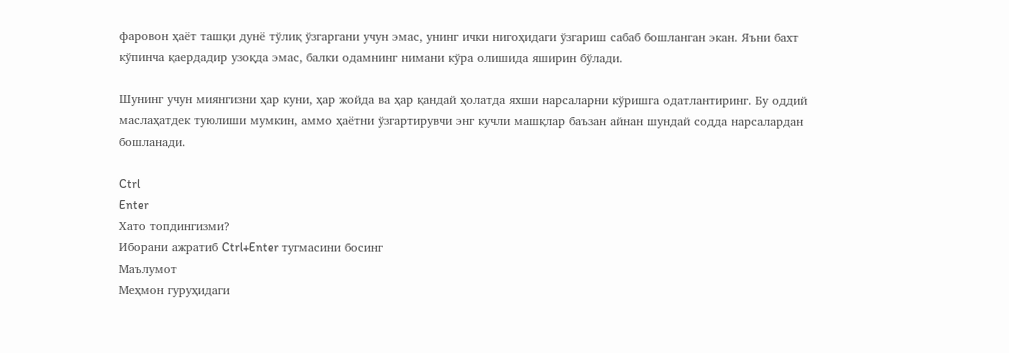фаровон ҳаёт ташқи дунё тўлиқ ўзгаргани учун эмас, унинг ички нигоҳидаги ўзгариш сабаб бошланган экан. Яъни бахт кўпинча қаердадир узоқда эмас, балки одамнинг нимани кўра олишида яширин бўлади.

Шунинг учун миянгизни ҳар куни, ҳар жойда ва ҳар қандай ҳолатда яхши нарсаларни кўришга одатлантиринг. Бу оддий маслаҳатдек туюлиши мумкин, аммо ҳаётни ўзгартирувчи энг кучли машқлар баъзан айнан шундай содда нарсалардан бошланади.

Ctrl
Enter
Хато топдингизми?
Иборани ажратиб Ctrl+Enter тугмасини босинг
Маълумот
Меҳмон гуруҳидаги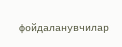фойдаланувчилар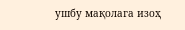ушбу мақолага изоҳ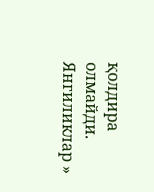қолдира олмайди.
Янгиликлар »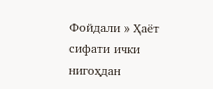Фойдали » Ҳаёт сифати ички нигоҳдан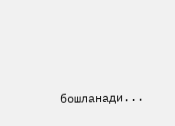бошланади...